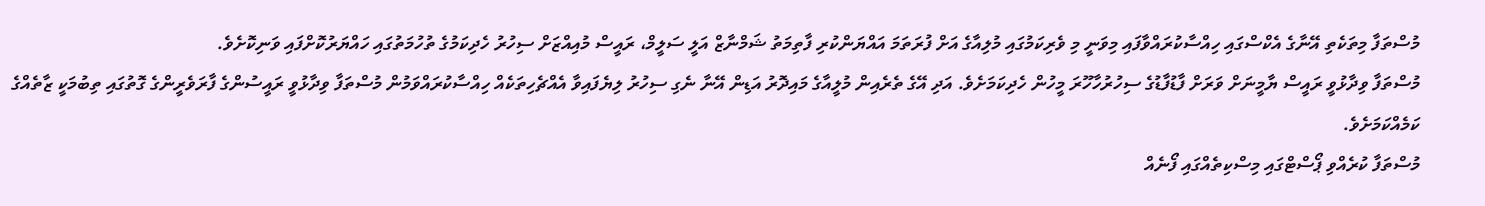މުސްތަފާ މިތަކެތި އޭނާގެ އެކްސްގައި ހިއްސާކުރައްވާފައި މިވަނީ މި ވެރިކަމުގައި މުލިއާގެ އަށް ފުރަތަމަ އައްޔަންކުރި ފާތިމަތު ޝަމްނާޒް އަލީ ސަލީމް، ރައީސް މުއިއްޒަށް ސިހުރު ހެދިކަމުގެ ތުހުމަތުގައި ހައްޔަރުކޮށްފައި ވަނިކޮށެވެ.
މުސްތަފާ ވިދާޅުވީ ރައީސް ޔާމީނަށް ވަރަށް ފާޑުފާޑުގެ ސިހުރުހާހޫރަ މީހުން ހެދިކަމަށެވެ. އަދި އޭގެ ތެރެއިން މުލީއާގެ މައިދޮރު އަޑިން އޭނާ ނެގި ސިހުރު ލިޔެފައިވާ އެއްޗެހިތަކެއް ހިއްސާކުރައްވަމުން މުސްތަފާ ވިދާޅުވީ ރައީސުންގެ ފާރަވެރީންގެ ގޮތުގައި ތިބުމަކީ ޒާތެއްގެ ކަމެއްކަމަށެވެ.
މުސްތަފާ ކުރެއްވި ޕޯސްޓްގައި މިސްކިތެއްގައި ފޯނެއް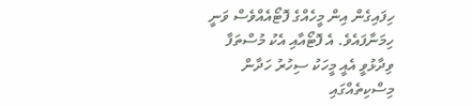ހިފައިގެން އިން މީހެއްގެ ފޮޓޯއެއްވެސް ވަނީ ހިމަނާފައެވެ. އެ ފޮޓޯއާއި އެކު މުސްތަފާ ވިދާޅުވީ އެއީ މީހަކު ސިހުރު ހަދާން މިސްކިތެއްގައި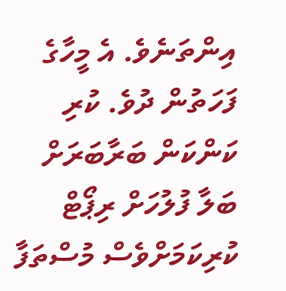އިންތަނެވެ. އެ މީހާގެ ފަހަތުން ދުވެ. ކުރި ކަންކަން ބަރާބަރަށް ބަލާ ފުލުހަށް ރިޕޯޓް ކުރިކަމަށްވެސް މުސްތަފާ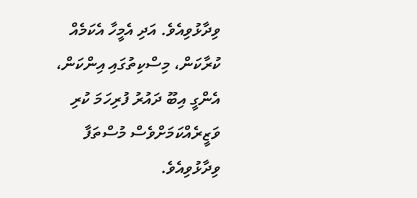ވިދާޅުވިއެވެ. އަދި އެމީހާ އެކަމެއް ކުރާކަން، މިސްކިތުގައި އިންކަން، އެންގީ އިބޫ ދައުރު ފުރިހަމަ ކުރި ވަޒީރެއްކަމަށްވެސް މުސްތަފާ ވިދާޅުވިއެވެ.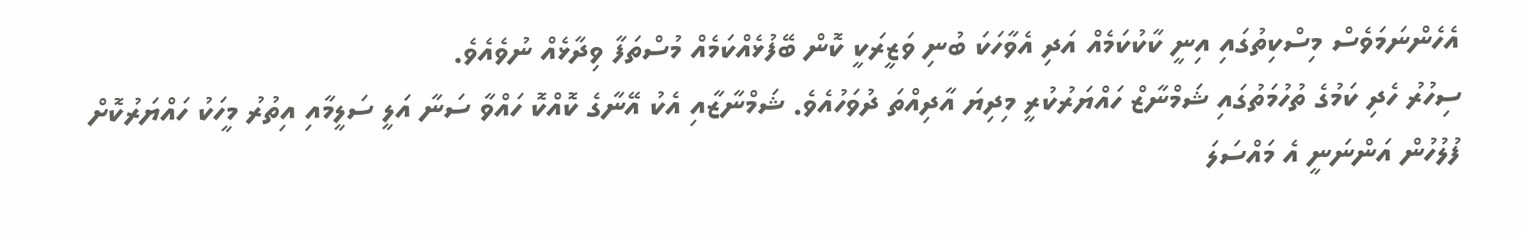އެހެންނަމަވެސް މިސްކިތުގައި އިނީ ކާކުކަމެއް އަދި އެވާހަކަ ބުނި ވަޒީރަކީ ކޮން ބޭފުޅެއްކަމެއް މުސްތަފާ ވިދާޅެއް ނުވެއެވެ.
ސިހުރު ހެދި ކަމުގެ ތުހުމަތުގައި ޝަމްނާޒް ހައްޔަރުކުރީ މިދިޔަ އާދިއްތަ ދުވަހުއެވެ. ޝަމްނާޒާއި އެކު އޭނާގެ ކޮއްކޮ ހައްވާ ސަނާ އަލީ ސަލީމާއި އިތުރު މީހަކު ހައްޔަރުކޮށް ފުލުހުން އަންނަނީ އެ މައްސަލަ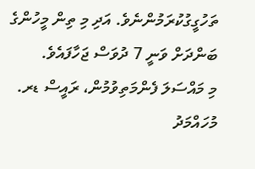ތަހުގީގުކުރަމުންނެވެ. އަދި މި ތިން މީހުންގެ ބަންދަށް ވަނީ 7 ދުވަސް ޖަހާފައެވެ.
މި މައްސަލަ ފެންމަތިވުމުން، ރައީސް ޑރ. މުހައްމަދު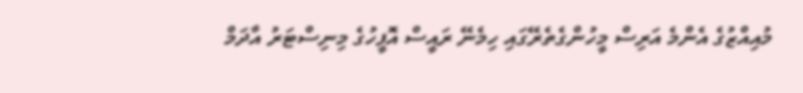މުއިއްޒުގެ އެންމެ އަރިސް މީހުންގެތެރޭގައި ހިމެނޭ ރައީސް އޮފީހުގެ މިނިސްޓަރު އާދަމް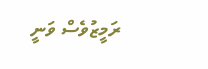ރަމީޒުވެސް ވަނީ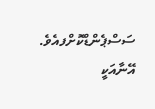ސަސްޕެންޑްކޮށްފއެވެ. އޭނާއަކީ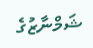ޝަމްނާޒުގެ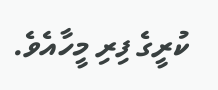ކުރީގެ ފިރި މީހާއެވެ.